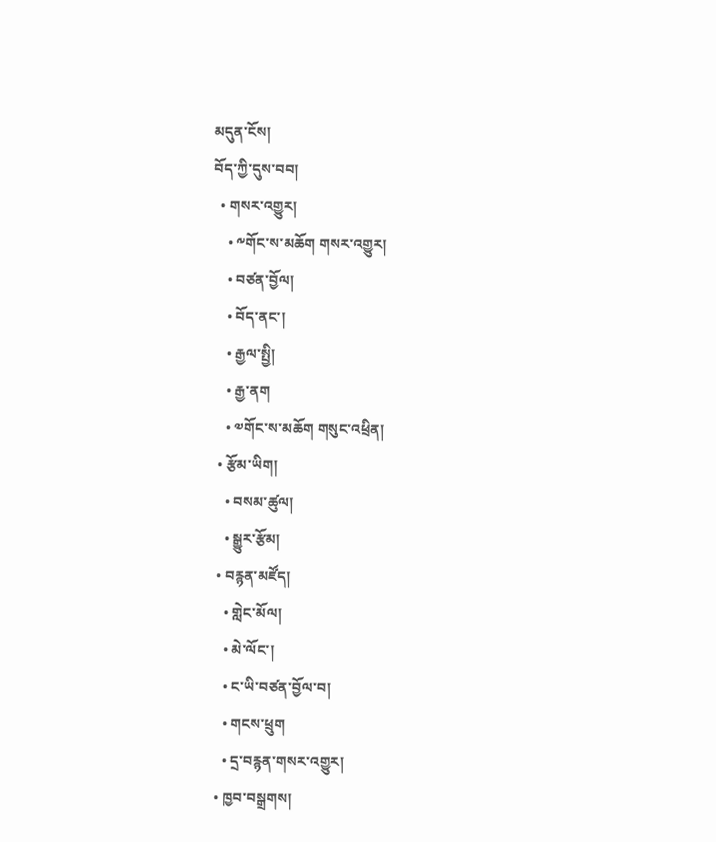མདུན་ངོས།
བོད་ཀྱི་དུས་བབ།
  • གསར་འགྱུར།
    • ༸གོང་ས་མཆོག གསར་འགྱུར།
    • བཙན་བྱོལ།
    • བོད་ནང་།
    • རྒྱལ་སྤྱི།
    • རྒྱ་ནག
    • ༧གོང་ས་མཆོག གསུང་འཕྲིན།
  • རྩོམ་ཡིག།
    • བསམ་ཚུལ།
    • སྒྱུར་རྩོམ།
  • བརྙན་མཛོད།
    • གླེང་མོལ།
    • མེ་ལོང་།
    • ང་ཡི་བཙན་བྱོལ་བ།
    • གངས་ཕྲུག
    • དྲ་བརྙན་གསར་འགྱུར།
  • ཁྱབ་བསྒྲགས།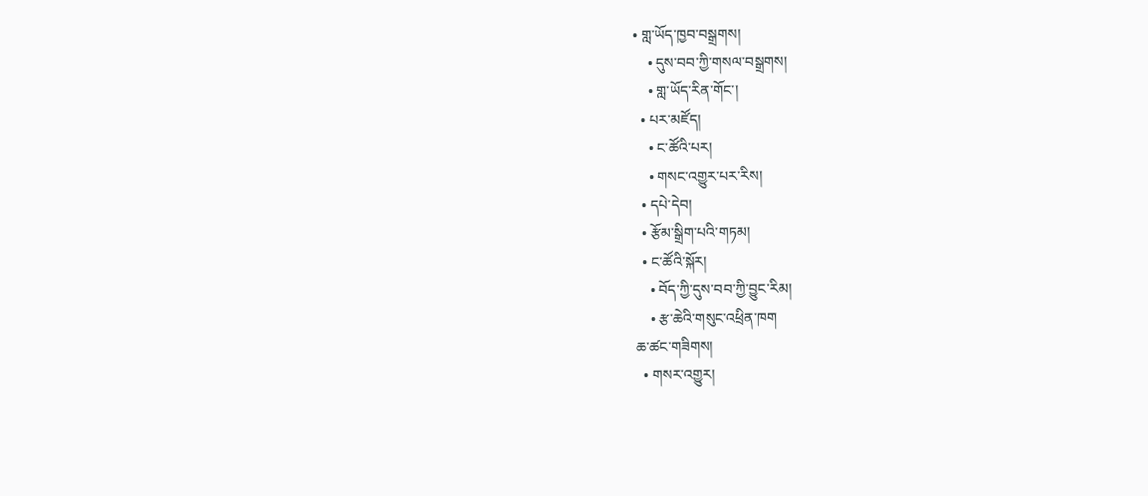• གླ་ཡོད་ཁྱབ་བསྒྲགས།
    • དུས་བབ་ཀྱི་གསལ་བསྒྲགས།
    • གླ་ཡོད་རིན་གོང་།
  • པར་མཛོད།
    • ང་ཚོའི་པར།
    • གསང་འགྱུར་པར་རིས།
  • དཔེ་དེབ།
  • རྩོམ་སྒྲིག་པའི་གཏམ།
  • ང་ཚོའི་སྐོར།
    • བོད་ཀྱི་དུས་བབ་ཀྱི་བྱུང་རིམ།
    • རྩ་ཆེའི་གསུང་འཕྲིན་ཁག
ཆ་ཚང་གཟིགས།
  • གསར་འགྱུར།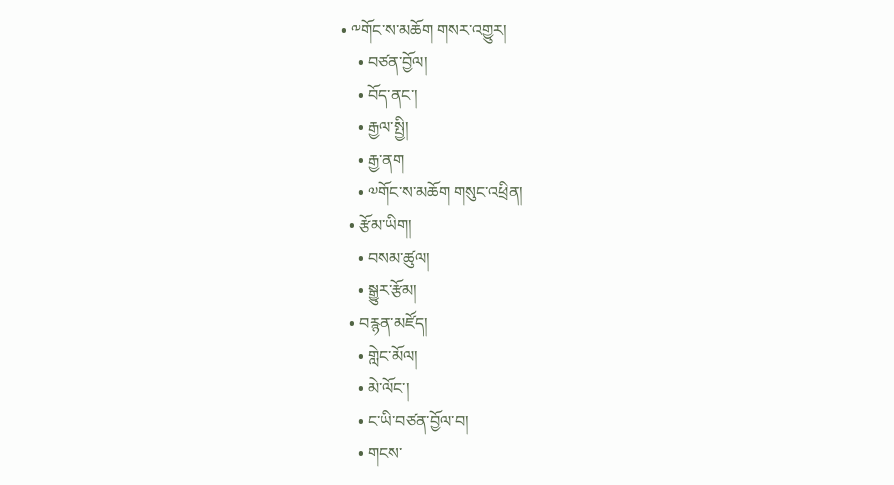• ༸གོང་ས་མཆོག གསར་འགྱུར།
    • བཙན་བྱོལ།
    • བོད་ནང་།
    • རྒྱལ་སྤྱི།
    • རྒྱ་ནག
    • ༧གོང་ས་མཆོག གསུང་འཕྲིན།
  • རྩོམ་ཡིག།
    • བསམ་ཚུལ།
    • སྒྱུར་རྩོམ།
  • བརྙན་མཛོད།
    • གླེང་མོལ།
    • མེ་ལོང་།
    • ང་ཡི་བཙན་བྱོལ་བ།
    • གངས་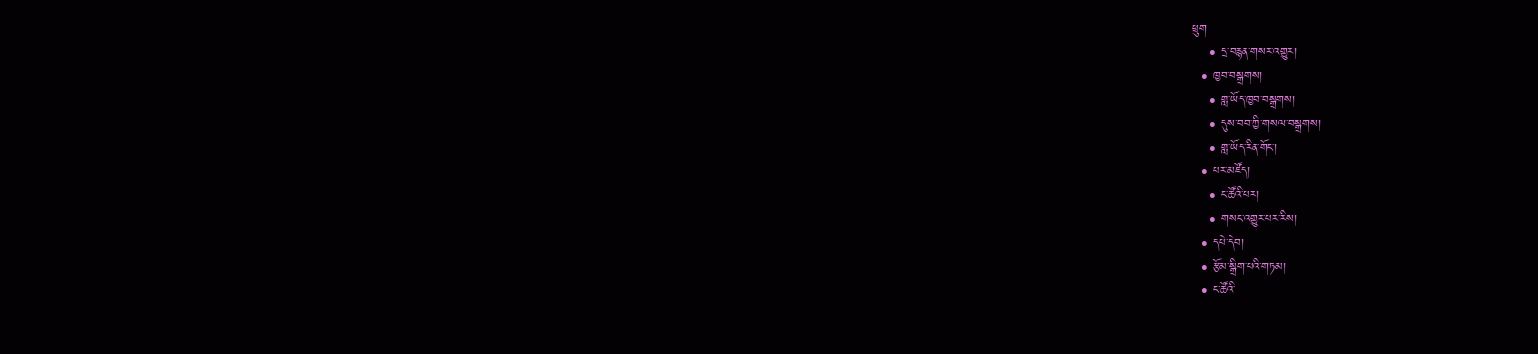ཕྲུག
    • དྲ་བརྙན་གསར་འགྱུར།
  • ཁྱབ་བསྒྲགས།
    • གླ་ཡོད་ཁྱབ་བསྒྲགས།
    • དུས་བབ་ཀྱི་གསལ་བསྒྲགས།
    • གླ་ཡོད་རིན་གོང་།
  • པར་མཛོད།
    • ང་ཚོའི་པར།
    • གསང་འགྱུར་པར་རིས།
  • དཔེ་དེབ།
  • རྩོམ་སྒྲིག་པའི་གཏམ།
  • ང་ཚོའི་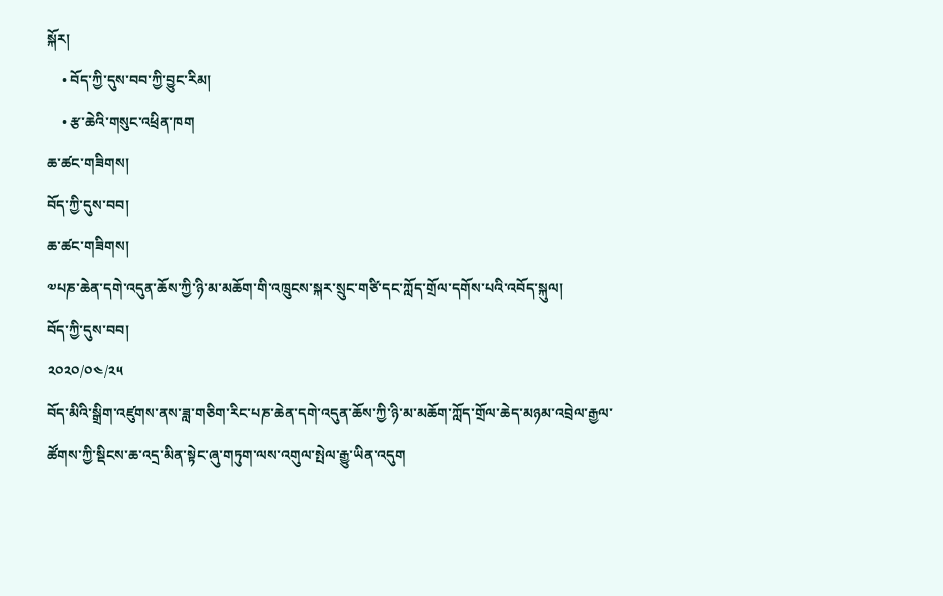སྐོར།
    • བོད་ཀྱི་དུས་བབ་ཀྱི་བྱུང་རིམ།
    • རྩ་ཆེའི་གསུང་འཕྲིན་ཁག
ཆ་ཚང་གཟིགས།
བོད་ཀྱི་དུས་བབ།
ཆ་ཚང་གཟིགས།
༧པཎ་ཆེན་དགེ་འདུན་ཆོས་ཀྱི་ཉི་མ་མཆོག་གི་འཁྲུངས་སྐར་སྲུང་གཙི་དང་ཀློད་གྲོལ་དགོས་པའི་འབོད་སྐུལ།
བོད་ཀྱི་དུས་བབ།
༢༠༢༠/༠༤/༢༥
བོད་མིའི་སྒྲིག་འཛུགས་ནས་ཟླ་གཅིག་རིང་པཎ་ཆེན་དགེ་འདུན་ཆོས་ཀྱི་ཉི་མ་མཆོག་ཀློད་གྲོལ་ཆེད་མཉམ་འབྲེལ་རྒྱལ་ཚོགས་ཀྱི་སྡིངས་ཆ་འདྲ་མིན་སྟེང་ཞུ་གཏུག་ལས་འགུལ་སྤེལ་རྒྱུ་ཡིན་འདུག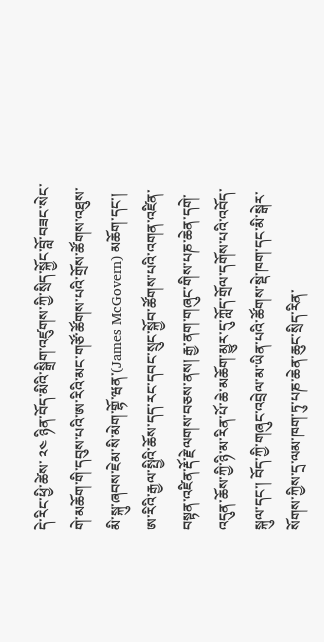དེ་རིང་ཕྱི་ཚེས་ ༢༤ ཉིན་བོད་མིའི་སྒྲིག་འཛུགས་ཀྱི་སྲིད་སྐྱོང་བློ་བཟང་སེང་གེ་མཆོག་གི་དབུས་པའི་ཨ་རིའི་མང་གཙོ་ཚོགས་པའི་གྲོས་ཚོགས་འཐུས་མི་སྐུ་ཞབས་ཇེམ་སི་མེག་གྷོ་ཝན་(James McGovern) མཆོག་དང་། ཨ་རིའི་རྒྱལ་སྤྱིའི་ཆོས་དད་རང་དབང་སྲུང་སྐྱོབ་ཚོགས་པའི་འགན་འཛིན་བསྟན་འཛིན་རྡོ་རྗེ་ལགས་བཅས་ནས། རྒྱ་ནག་གཞུང་གིས་པཎ་ཆེན་དགེ་འདུན་ཆོས་ཀྱི་ཉི་མ་རིན་པོ་ཆེ་མཆོག་མྱུར་དུ་ཀློད་གྲོལ་དགོས་པའི་འབོད་སྐུལ་དང་། བོད་ཀྱི་གཞུང་འབྲེལ་མ་ཡིན་པའི་ཚོགས་སྡེ་ཁག་དང་མི་སྒེར་སོགས་ཀྱིས་དྲ་ལམ་ཁག་ཏུ་པཎ་ཆེན་ཆུང་སྲིད་རིན་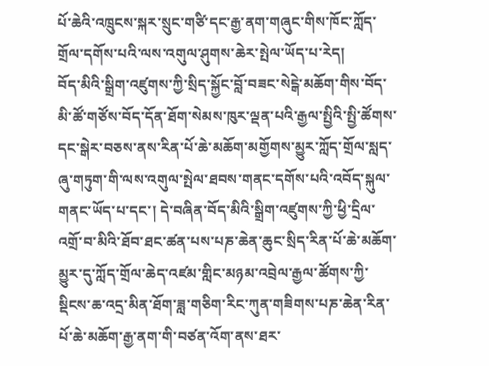པོ་ཆེའི་འཁྲུངས་སྐར་སྲུང་གཙི་དང་རྒྱ་ནག་གཞུང་གིས་ཁོང་ཀློད་གྲོལ་དགོས་པའི་ལས་འགུལ་ཤུགས་ཆེར་སྤེལ་ཡོད་པ་རེད།
བོད་མིའི་སྒྲིག་འཛུགས་ཀྱི་སྲིད་སྐྱོང་བློ་བཟང་སེངྒེ་མཆོག་གིས་བོད་མི་ཚོ་གཙོས་བོད་དོན་ཐོག་སེམས་ཁུར་ལྡན་པའི་རྒྱལ་སྤྱིའི་སྤྱི་ཚོགས་དང་སྒེར་བཅས་ནས་རིན་པོ་ཆེ་མཆོག་མགྱོགས་མྱུར་ཀློད་གྲོལ་སླད་ཞུ་གཏུག་གི་ལས་འགུལ་སྤེལ་ཐབས་གནང་དགོས་པའི་འབོད་སྐུལ་གནང་ཡོད་པ་དང་། དེ་བཞིན་བོད་མིའི་སྒྲིག་འཛུགས་ཀྱི་ཕྱི་དྲིལ་འགྲོ་བ་མིའི་ཐོབ་ཐང་ཚན་པས་པཎ་ཆེན་ཆུང་སྲིད་རིན་པོ་ཆེ་མཆོག་མྱུར་དུ་ཀློད་གྲོལ་ཆེད་འཛམ་གླིང་མཉམ་འབྲེལ་རྒྱལ་ཚོགས་ཀྱི་སྡིངས་ཆ་འདྲ་མིན་ཐོག་ཟླ་གཅིག་རིང་ཀུན་གཟིགས་པཎ་ཆེན་རིན་པོ་ཆེ་མཆོག་རྒྱ་ནག་གི་བཙན་འོག་ནས་ཐར་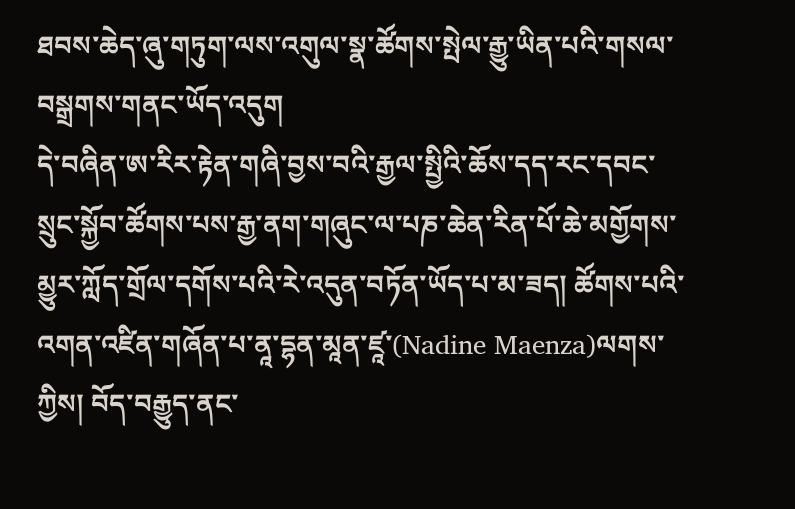ཐབས་ཆེད་ཞུ་གཏུག་ལས་འགུལ་སྣ་ཚོགས་སྤེལ་རྒྱུ་ཡིན་པའི་གསལ་བསྒྲགས་གནང་ཡོད་འདུག
དེ་བཞིན་ཨ་རིར་རྟེན་གཞི་བྱས་བའི་རྒྱལ་སྤྱིའི་ཆོས་དད་རང་དབང་སྲུང་སྐྱོབ་ཚོགས་པས་རྒྱ་ནག་གཞུང་ལ་པཎ་ཆེན་རིན་པོ་ཆེ་མགྱོགས་མྱུར་ཀློད་གྲོལ་དགོས་པའི་རེ་འདུན་བཏོན་ཡོད་པ་མ་ཟད། ཚོགས་པའི་འགན་འཛིན་གཞོན་པ་ནཱ་དྷན་མཱན་ཛཱ་(Nadine Maenza)ལགས་ཀྱིས། བོད་བརྒྱུད་ནང་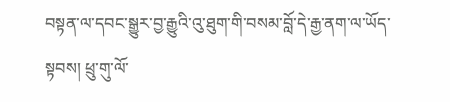བསྟན་ལ་དབང་སྒྱུར་བྱ་རྒྱུའི་འུ་ཐུག་གི་བསམ་བློ་དེ་རྒྱ་ནག་ལ་ཡོད་སྟབས། ཕྲུ་གུ་ལོ་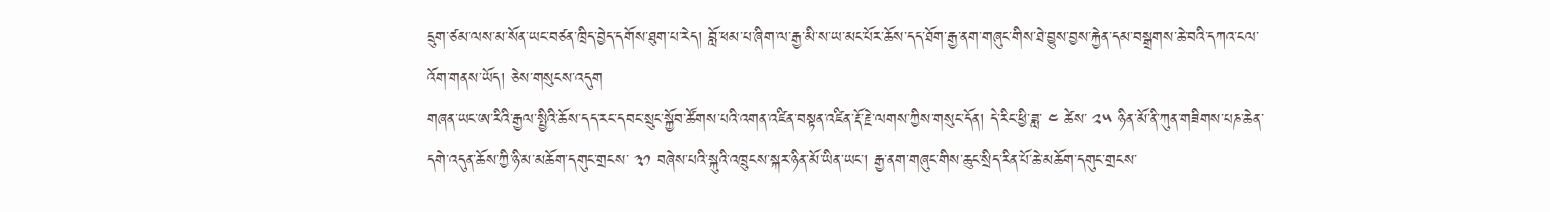དྲུག་ཙམ་ལས་མ་སོན་ཡང་བཙན་ཁྲིད་བྱེད་དགོས་ཐུག་པ་རེད། བློ་ཕམ་པ་ཞིག་ལ་རྒྱ་མི་ས་ཡ་མང་པོར་ཆོས་དད་ཐོག་རྒྱ་ནག་གཞུང་གིས་ཐེ་བྱུས་བྱས་རྐྱེན་དམ་བསྒྲགས་ཆེ་བའི་དཀའ་ངལ་འོག་གནས་ཡོད། ཅེས་གསུངས་འདུག
གཞན་ཡང་ཨ་རིའི་རྒྱལ་སྤྱིའི་ཆོས་དད་རང་དབང་སྲུང་སྐྱོབ་ཚོགས་པའི་འགན་འཛིན་བསྟན་འཛིན་རྡོ་རྗེ་ལགས་ཀྱིས་གསུང་དོན། དེ་རིང་ཕྱི་ཟླ་ ༤ ཚེས་ ༢༥ ཉིན་མོ་ནི་ཀུན་གཟིགས་པཎ་ཆེན་དགེ་འདུན་ཆོས་ཀྱི་ཉི་མ་མཆོག་དགུང་གྲངས་ ༣༡ བཞེས་པའི་སྐུའི་འཁྲུངས་སྐར་ཉིན་མོ་ཡིན་ཡང་། རྒྱ་ནག་གཞུང་གིས་ཆུང་སྲིད་རིན་པོ་ཆེ་མཆོག་དགུང་གྲངས་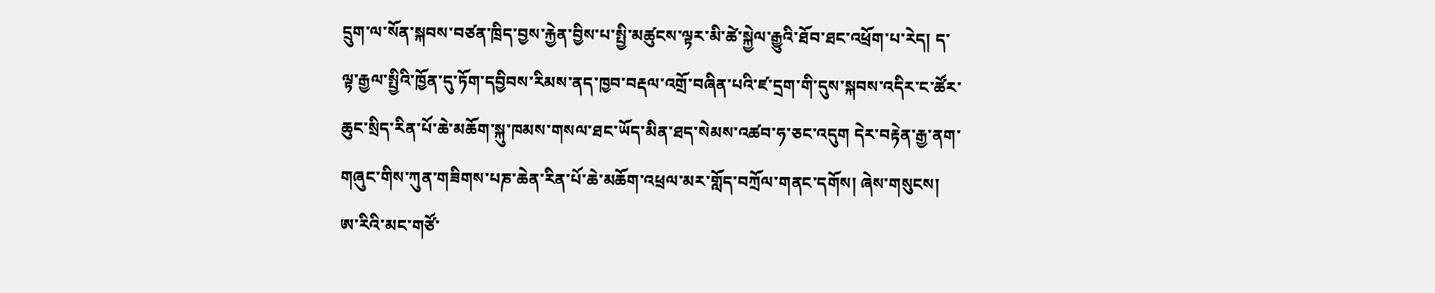དྲུག་ལ་སོན་སྐབས་བཙན་ཁྲིད་བྱས་རྐྱེན་བྱིས་པ་སྤྱི་མཚུངས་ལྟར་མི་ཚེ་སྐྱེལ་རྒྱུའི་ཐོབ་ཐང་འཕྲོག་པ་རེད། ད་ལྟ་རྒྱལ་སྤྱིའི་ཁྱོན་དུ་ཏོག་དབྱིབས་རིམས་ནད་ཁྱབ་བརྡལ་འགྲོ་བཞིན་པའི་ཛ་དྲག་གི་དུས་སྐབས་འདིར་ང་ཚོར་ཆུང་སྲིད་རིན་པོ་ཆེ་མཆོག་སྐུ་ཁམས་གསལ་ཐང་ཡོད་མིན་ཐད་སེམས་འཚབ་ཧ་ཅང་འདུག དེར་བརྟེན་རྒྱ་ནག་གཞུང་གིས་ཀུན་གཟིགས་པཎ་ཆེན་རིན་པོ་ཆེ་མཆོག་འཕྲལ་མར་གློད་བཀྲོལ་གནང་དགོས། ཞེས་གསུངས།
ཨ་རིའི་མང་གཙོ་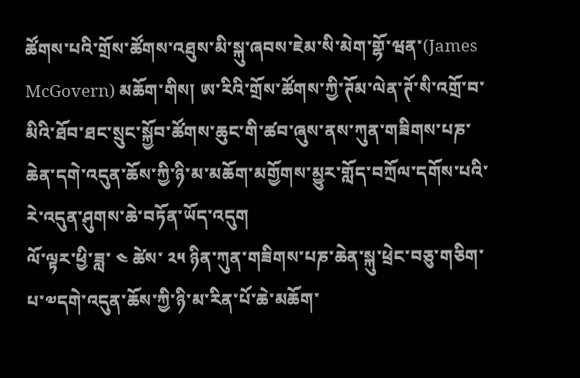ཚོགས་པའི་གྲོས་ཚོགས་འཐུས་མི་སྐུ་ཞབས་ཇེམ་སི་མེག་གྷོ་ཝན་(James McGovern) མཆོག་གིས། ཨ་རིའི་གྲོས་ཚོགས་ཀྱི་ཊོམ་ལེན་ཊོ་སི་འགྲོ་བ་མིའི་ཐོབ་ཐང་སྲུང་སྐྱོབ་ཚོགས་ཆུང་གི་ཚབ་ཞུས་ནས་ཀུན་གཟིགས་པཎ་ཆེན་དགེ་འདུན་ཆོས་ཀྱི་ཉི་མ་མཆོག་མགྱོགས་མྱུར་གློད་བཀྲོལ་དགོས་པའི་རེ་འདུན་ཤུགས་ཆེ་བཏོན་ཡོད་འདུག
ལོ་ལྟར་ཕྱི་ཟླ་ ༤ ཚེས་ ༢༥ ཉིན་ཀུན་གཟིགས་པཎ་ཆེན་སྐུ་ཕྲེང་བཅུ་གཅིག་པ་༧དགེ་འདུན་ཆོས་ཀྱི་ཉི་མ་རིན་པོ་ཆེ་མཆོག་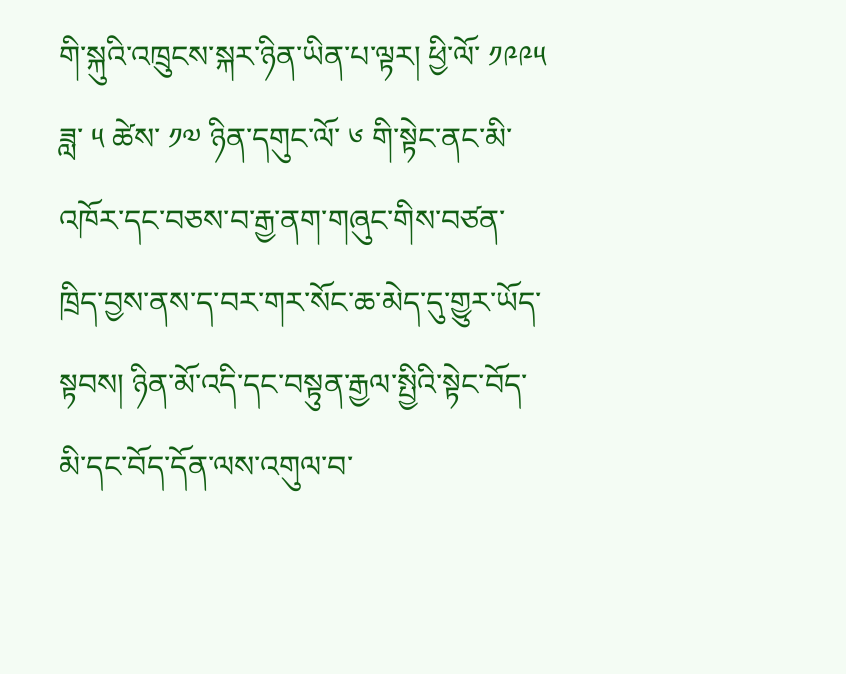གི་སྐུའི་འཁྲུངས་སྐར་ཉིན་ཡིན་པ་ལྟར། ཕྱི་ལོ་ ༡༩༩༥ ཟླ་ ༥ ཚེས་ ༡༧ ཉིན་དགུང་ལོ་ ༦ གི་སྟེང་ནང་མི་འཁོར་དང་བཅས་བ་རྒྱ་ནག་གཞུང་གིས་བཙན་ཁྲིད་བྱས་ནས་ད་བར་གར་སོང་ཆ་མེད་དུ་གྱུར་ཡོད་སྟབས། ཉིན་མོ་འདི་དང་བསྟུན་རྒྱལ་སྤྱིའི་སྟེང་བོད་མི་དང་བོད་དོན་ལས་འགུལ་བ་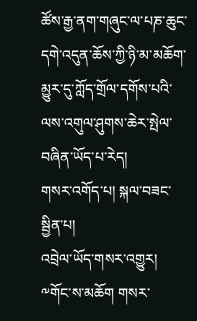ཚོས་རྒྱ་ནག་གཞུང་ལ་པཎ་ཆུང་དགེ་འདུན་ཆོས་ཀྱི་ཉི་མ་མཆོག་མྱུར་དུ་ཀློད་གྲོལ་དགོས་པའི་ལས་འགུལ་ཤུགས་ཆེར་སྤེལ་བཞིན་ཡོད་པ་རེད།
གསར་འགོད་པ། སྐལ་བཟང་སྦྱིན་པ།
འབྲེལ་ཡོད་གསར་འགྱུར།
༸གོང་ས་མཆོག གསར་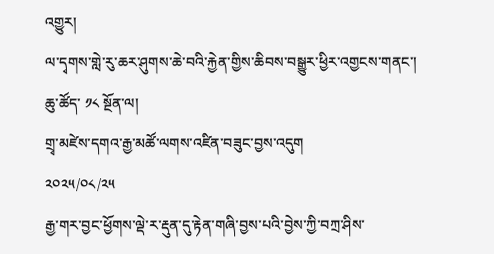འགྱུར།
ལ་དྭགས་གླེ་རུ་ཆར་ཤུགས་ཆེ་བའི་རྐྱེན་གྱིས་ཆིབས་བསྒྱུར་ཕྱིར་འགྱངས་གནང་།
ཆུ་ཚོད་ ༡༨ སྔོན་ལ།
གྲྭ་མཛེས་དགའ་རྒྱ་མཚོ་ལགས་འཛིན་བཟུང་བྱས་འདུག
༢༠༢༥/༠༨/༢༥
རྒྱ་གར་བྱང་ཕྱོགས་ལྡེ་ར་རྡུན་དུ་རྟེན་གཞི་བྱས་པའི་བྱེས་ཀྱི་བཀྲ་ཤིས་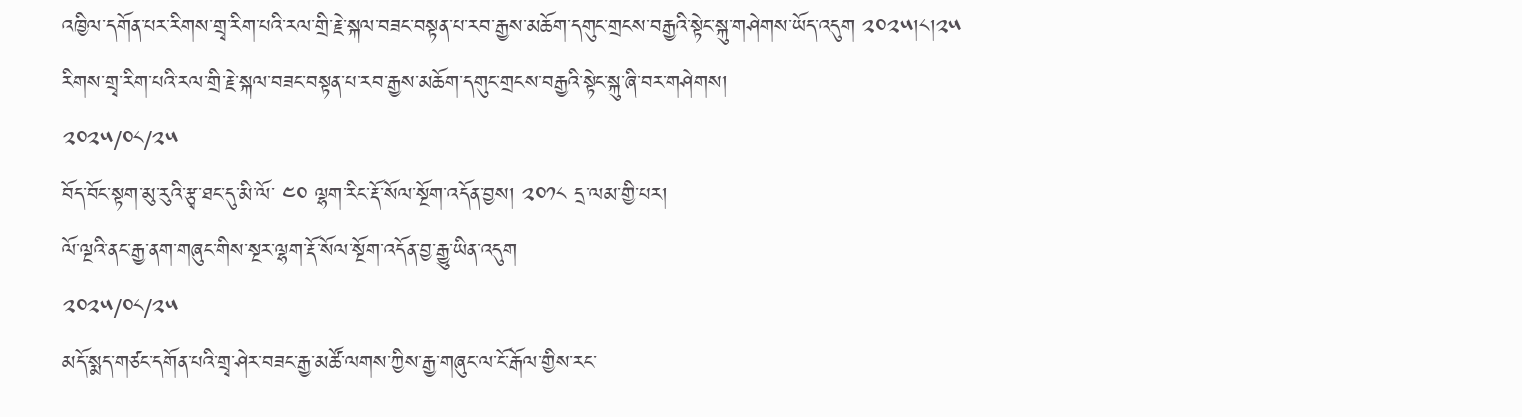འཁྱིལ་དགོན་པར་རིགས་གྲྭ་རིག་པའི་རལ་གྲི་རྗེ་སྐལ་བཟང་བསྟན་པ་རབ་རྒྱས་མཆོག་དགུང་གྲངས་བརྒྱའི་སྟེང་སྐུ་གཤེགས་ཡོད་འདུག ༢༠༢༥།༨།༢༥
རིགས་གྲྭ་རིག་པའི་རལ་གྲི་རྗེ་སྐལ་བཟང་བསྟན་པ་རབ་རྒྱས་མཆོག་དགུང་གྲངས་བརྒྱའི་སྟེང་སྐུ་ཞི་བར་གཤེགས།
༢༠༢༥/༠༨/༢༥
བོད་བོང་སྟག་མུ་རུའི་རྩྭ་ཐང་དུ་མི་ལོ་ ༤༠ ལྷག་རིང་རྡོ་སོལ་སྔོག་འདོན་བྱས། ༢༠༡༨ དྲ་ལམ་གྱི་པར།
ལོ་ལྔའི་ནང་རྒྱ་ནག་གཞུང་གིས་སྔར་ལྷག་རྡོ་སོལ་སྔོག་འདོན་བྱ་རྒྱུ་ཡིན་འདུག
༢༠༢༥/༠༨/༢༥
མདོ་སྨད་གཙང་དགོན་པའི་གྲྭ་ཤེར་བཟང་རྒྱ་མཚོ་ལགས་ཀྱིས་རྒྱ་གཞུང་ལ་ངོ་རྒོལ་གྱིས་རང་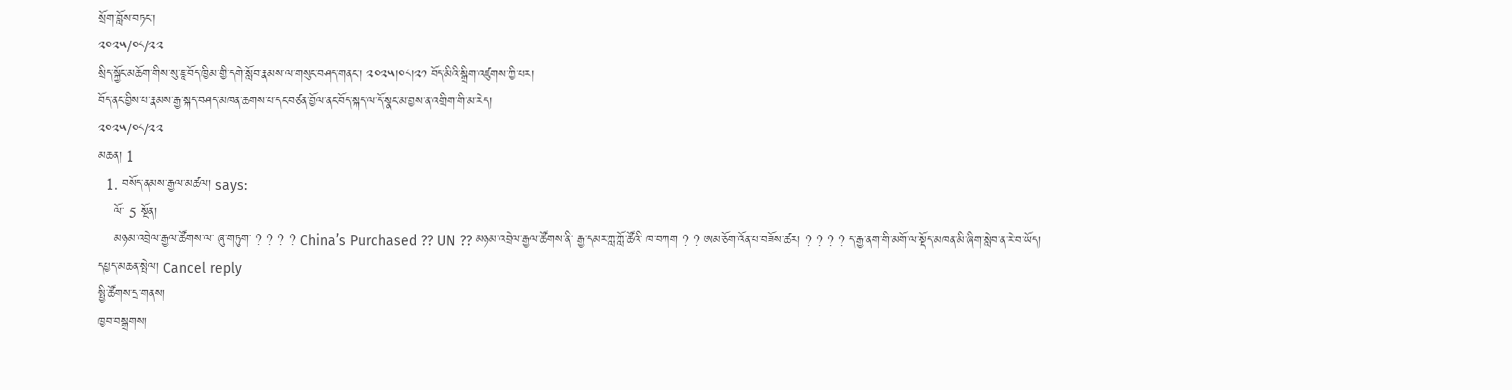སྲོག་བློས་བཏང་།
༢༠༢༥/༠༨/༢༢
སྲིད་སྐྱོང་མཆོག་གིས་སུ་ཇཱ་བོད་ཁྱིམ་གྱི་དགེ་སློབ་རྣམས་ལ་གསུང་བཤད་གནང་། ༢༠༢༥།༠༨།༢༡ བོད་མིའི་སྒྲིག་འཛུགས་ཀྱི་པར།
བོད་ནང་བྱིས་པ་རྣམས་རྒྱ་སྐད་བཤད་མཁན་ཆགས་པ་དང་བཙན་བྱོལ་ནང་བོད་སྐད་ལ་དོ་སྣང་མ་བྱས་ན་འགྲིག་གི་མ་རེད།
༢༠༢༥/༠༨/༢༢
མཆན། 1
  1. བསོད་ནམས་རྒྱལ་མཚལ། says:
    ལོ་ 5 སྔོན།
    མཉམ་འབྲེལ་རྒྱལ་ཚོགས་ལ་ ཞུ་གཏུག་ ? ? ? ? China’s Purchased ?? UN ?? མཉམ་འབྲེལ་རྒྱལ་ཚོགས་ནི་ རྒྱ་དམར་ཀླ་ཀློ་ཚོའི་ ཁ་བཀག ? ? ཨམ་ཅོག་འོན་པ་བཟོས་ཚར། ? ? ? ? ད་རྒྱ་ནག་གི་མགོ་ལ་སྡོད་མཁན་མི་ཞིག་སླེབ་ན་རེ་བ་ཡོད།
དཔྱད་མཆན་སྤེལ། Cancel reply
སྤྱི་ཚོགས་དྲ་གནས།
ཁྱབ་བསྒྲགས།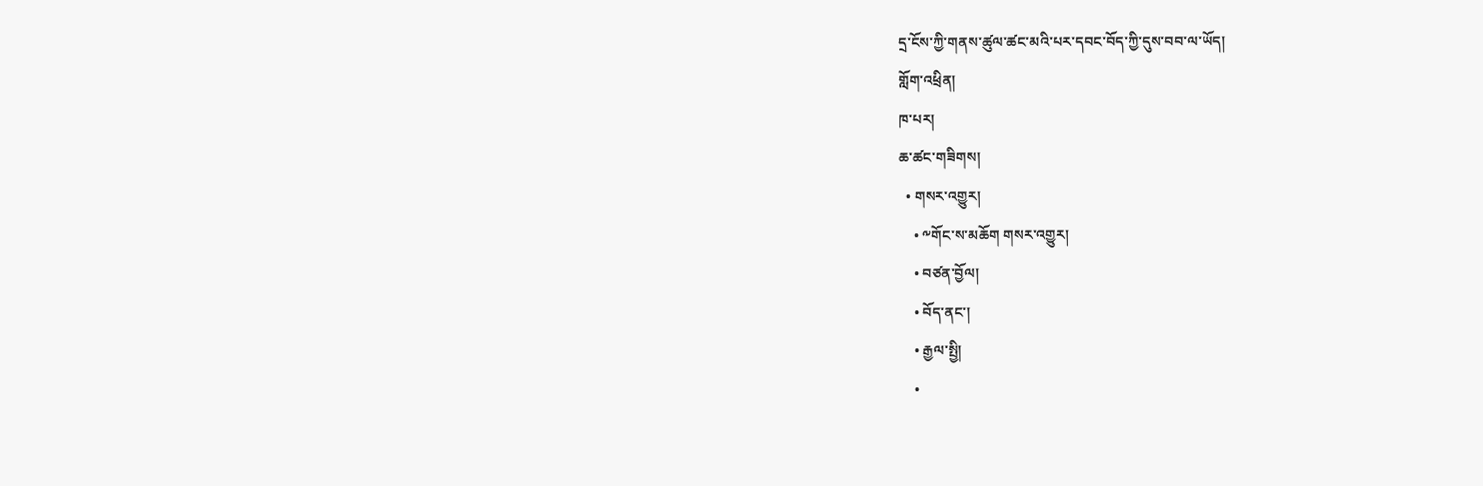དྲ་ངོས་ཀྱི་གནས་ཚུལ་ཚང་མའི་པར་དབང་བོད་ཀྱི་དུས་བབ་ལ་ཡོད།
གློག་འཕྲིན།
ཁ་པར།
ཆ་ཚང་གཟིགས།
  • གསར་འགྱུར།
    • ༸གོང་ས་མཆོག གསར་འགྱུར།
    • བཙན་བྱོལ།
    • བོད་ནང་།
    • རྒྱལ་སྤྱི།
    •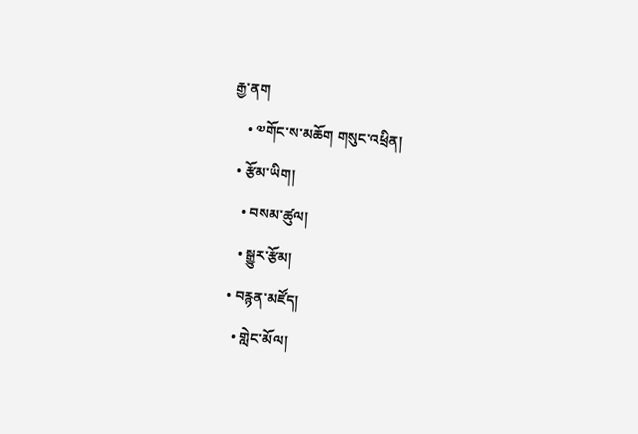རྒྱ་ནག
    • ༧གོང་ས་མཆོག གསུང་འཕྲིན།
  • རྩོམ་ཡིག།
    • བསམ་ཚུལ།
    • སྒྱུར་རྩོམ།
  • བརྙན་མཛོད།
    • གླེང་མོལ།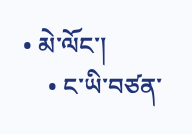• མེ་ལོང་།
    • ང་ཡི་བཙན་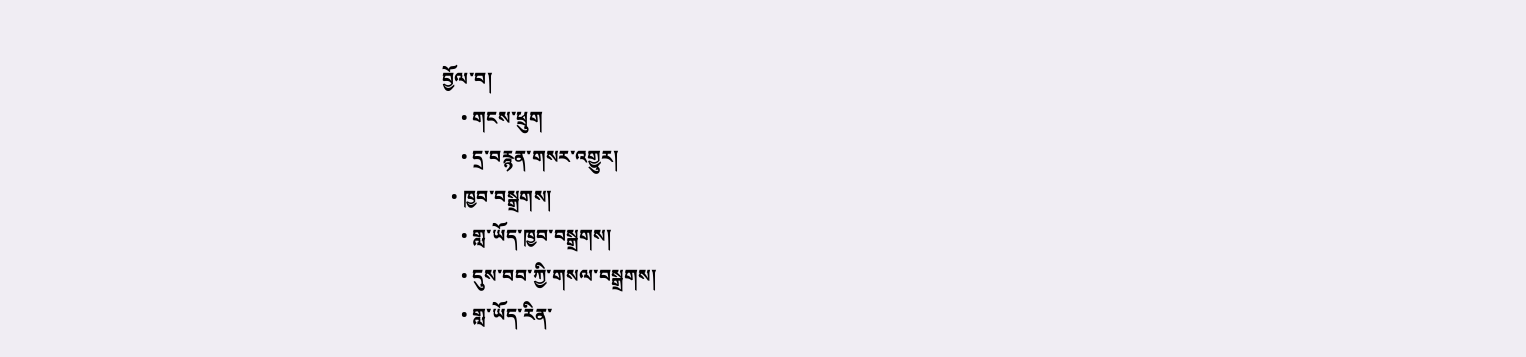བྱོལ་བ།
    • གངས་ཕྲུག
    • དྲ་བརྙན་གསར་འགྱུར།
  • ཁྱབ་བསྒྲགས།
    • གླ་ཡོད་ཁྱབ་བསྒྲགས།
    • དུས་བབ་ཀྱི་གསལ་བསྒྲགས།
    • གླ་ཡོད་རིན་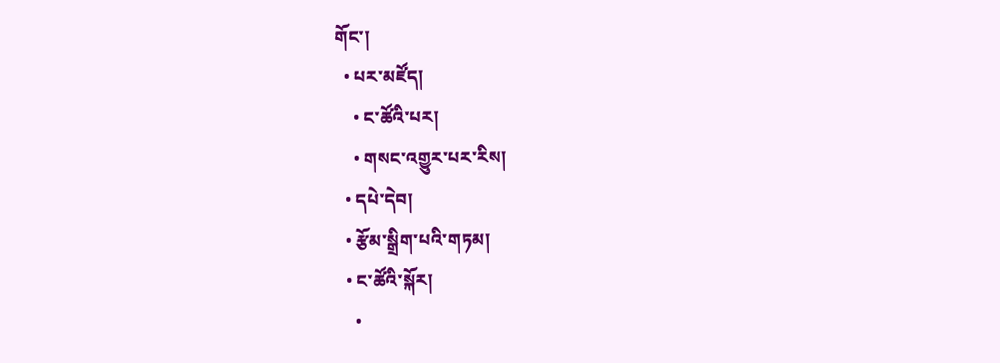གོང་།
  • པར་མཛོད།
    • ང་ཚོའི་པར།
    • གསང་འགྱུར་པར་རིས།
  • དཔེ་དེབ།
  • རྩོམ་སྒྲིག་པའི་གཏམ།
  • ང་ཚོའི་སྐོར།
    •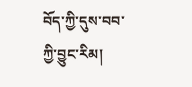བོད་ཀྱི་དུས་བབ་ཀྱི་བྱུང་རིམ།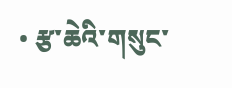• རྩ་ཆེའི་གསུང་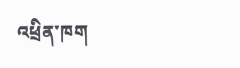འཕྲིན་ཁག